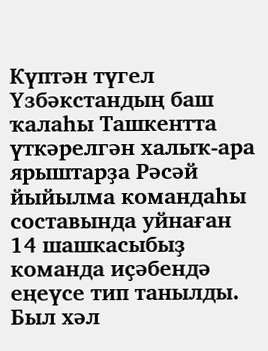Күптән түгел Үзбәкстандың баш ҡалаһы Ташкентта үткәрелгән халыҡ-ара ярыштарҙа Рәсәй йыйылма командаһы составында уйнаған 14 шашкасыбыҙ команда иҫәбендә еңеүсе тип танылды. Был хәл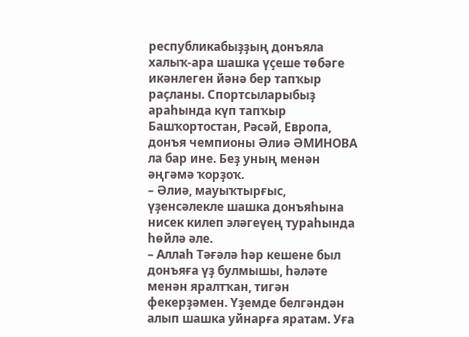республикабыҙҙың донъяла халыҡ-ара шашка үҫеше төбәге икәнлеген йәнә бер тапҡыр раҫланы. Спортсыларыбыҙ араһында күп тапҡыр Башҡортостан, Рәсәй, Европа, донъя чемпионы Әлиә ӘМИНОВА ла бар ине. Беҙ уның менән әңгәмә ҡорҙоҡ.
– Әлиә, мауыҡтырғыс, үҙенсәлекле шашка донъяһына нисек килеп эләгеүең тураһында һөйлә әле.
– Аллаһ Тәғәлә һәр кешене был донъяға үҙ булмышы, һәләте менән яралтҡан, тигән фекерҙәмен. Үҙемде белгәндән алып шашка уйнарға яратам. Уға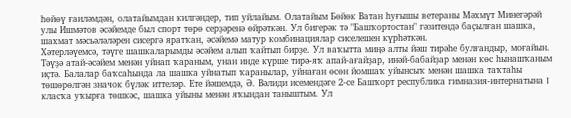һөйөү ғаиләмдән, олатайымдан килгәндер, тип уйлайым. Олатайым Бөйөк Ватан һуғышы ветераны Мәхмүт Минегәрәй улы Ишмәтов әсәйемде был спорт төрө серҙәренә өйрәткән. Ул бигерәк тә "Башҡортостан" гәзитендә баҫылған шашка, шахмат мәсьәләләрен сисергә яратҡан, әсәйемә матур комбинациялар сиселешен күрһәткән.
Хәтерләүемсә, тәүге шашкаларымды әсәйем алып ҡайтып бирҙе. Ул ваҡытта миңә алты йәш тирәһе булғандыр, моғайын. Тәүҙә атай-әсәйем менән уйнап ҡараным, унан инде күрше тирә-яҡ апай-ағайҙар, инәй-бабайҙар менән көс һынашҡаным иҫтә. Балалар баҡсаһында ла шашка уйнатып ҡаранылар, уйнаған өсөн йомшаҡ уйынсыҡ менән шашка таҡтаһы төшөрөлгән значок бүләк иттеләр. Ете йәшемдә, Ә. Вәлиди исемендәге 2-се Башҡорт республика гимназия-интернатына I класҡа уҡырға төшкәс, шашка уйыны менән яҡындан таныштым. Ул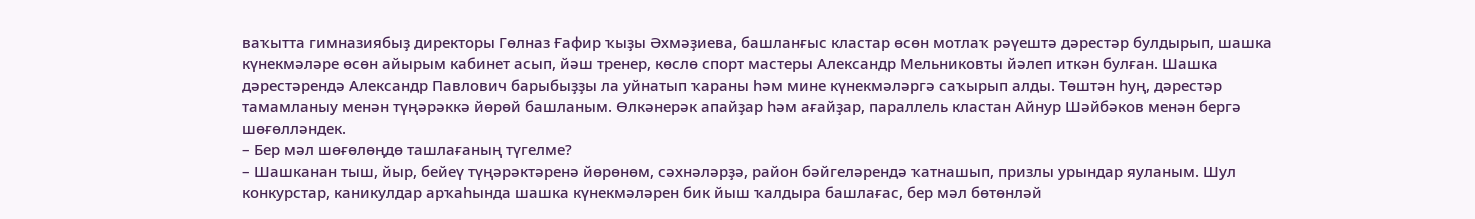ваҡытта гимназиябыҙ директоры Гөлназ Ғафир ҡыҙы Әхмәҙиева, башланғыс кластар өсөн мотлаҡ рәүештә дәрестәр булдырып, шашка күнекмәләре өсөн айырым кабинет асып, йәш тренер, көслө спорт мастеры Александр Мельниковты йәлеп иткән булған. Шашка дәрестәрендә Александр Павлович барыбыҙҙы ла уйнатып ҡараны һәм мине күнекмәләргә саҡырып алды. Төштән һуң, дәрестәр тамамланыу менән түңәрәккә йөрөй башланым. Өлкәнерәк апайҙар һәм ағайҙар, параллель кластан Айнур Шәйбәков менән бергә шөғөлләндек.
– Бер мәл шөғөлөңдө ташлағаның түгелме?
– Шашканан тыш, йыр, бейеү түңәрәктәренә йөрөнөм, сәхнәләрҙә, район бәйгеләрендә ҡатнашып, призлы урындар яуланым. Шул конкурстар, каникулдар арҡаһында шашка күнекмәләрен бик йыш ҡалдыра башлағас, бер мәл бөтөнләй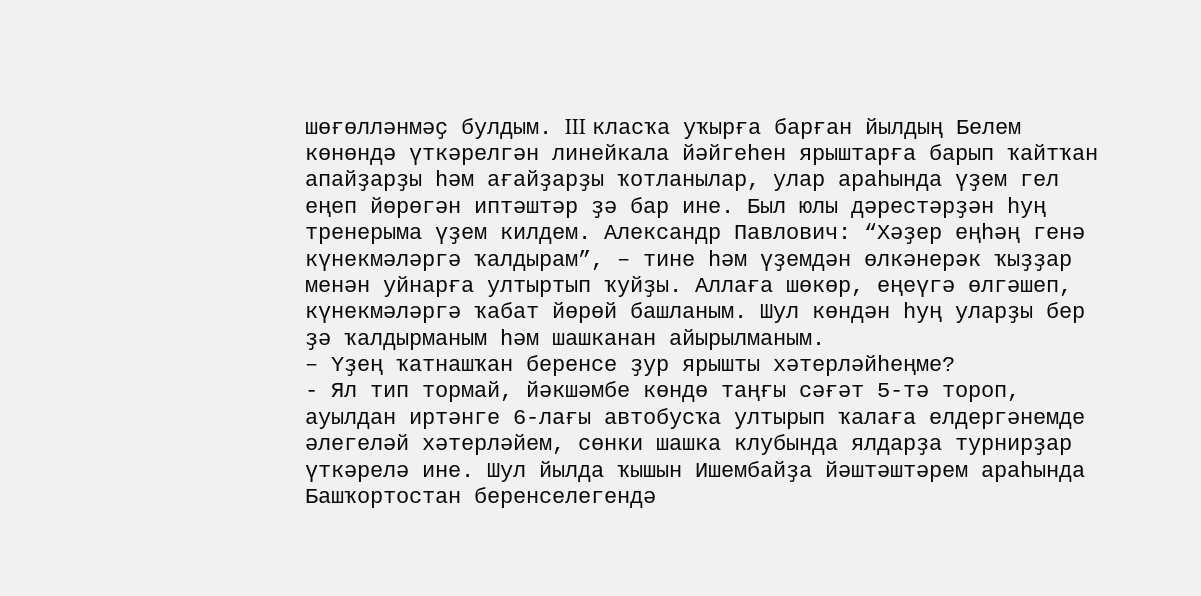шөғөлләнмәҫ булдым. III класҡа уҡырға барған йылдың Белем көнөндә үткәрелгән линейкала йәйгеһен ярыштарға барып ҡайтҡан апайҙарҙы һәм ағайҙарҙы ҡотланылар, улар араһында үҙем гел еңеп йөрөгән иптәштәр ҙә бар ине. Был юлы дәрестәрҙән һуң тренерыма үҙем килдем. Александр Павлович: “Хәҙер еңһәң генә күнекмәләргә ҡалдырам”, – тине һәм үҙемдән өлкәнерәк ҡыҙҙар менән уйнарға ултыртып ҡуйҙы. Аллаға шөкөр, еңеүгә өлгәшеп, күнекмәләргә ҡабат йөрөй башланым. Шул көндән һуң уларҙы бер ҙә ҡалдырманым һәм шашканан айырылманым.
– Үҙең ҡатнашҡан беренсе ҙур ярышты хәтерләйһеңме?
- Ял тип тормай, йәкшәмбе көндө таңғы сәғәт 5-тә тороп, ауылдан иртәнге 6-лағы автобусҡа ултырып ҡалаға елдергәнемде әлегеләй хәтерләйем, сөнки шашка клубында ялдарҙа турнирҙар үткәрелә ине. Шул йылда ҡышын Ишембайҙа йәштәштәрем араһында Башҡортостан беренселегендә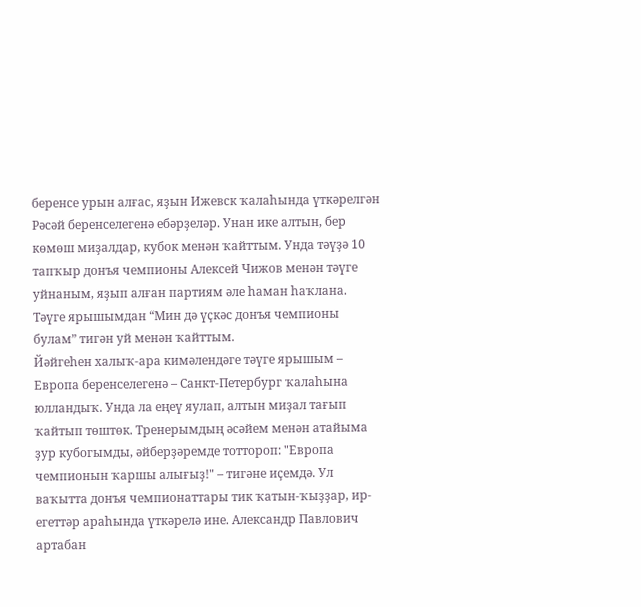беренсе урын алғас, яҙын Ижевск ҡалаһында үткәрелгән Рәсәй беренселегенә ебәрҙеләр. Унан ике алтын, бер көмөш миҙалдар, кубок менән ҡайттым. Унда тәүҙә 10 тапҡыр донъя чемпионы Алексей Чижов менән тәүге уйнаным, яҙып алған партиям әле һаман һаҡлана. Тәүге ярышымдан “Мин дә үҫкәс донъя чемпионы булам” тигән уй менән ҡайттым.
Йәйгеһен халыҡ-ара кимәлендәге тәүге ярышым – Европа беренселегенә – Санкт-Петербург ҡалаһына юлландыҡ. Унда ла еңеү яулап, алтын миҙал тағып ҡайтып төштөк. Тренерымдың әсәйем менән атайыма ҙур кубогымды, әйберҙәремде тоттороп: "Европа чемпионын ҡаршы алығыҙ!" – тигәне иҫемдә. Ул ваҡытта донъя чемпионаттары тик ҡатын-ҡыҙҙар, ир-егеттәр араһында үткәрелә ине. Александр Павлович артабан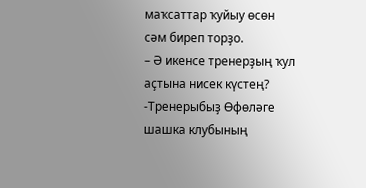маҡсаттар ҡуйыу өсөн сәм биреп торҙо.
– Ә икенсе тренерҙың ҡул аҫтына нисек күстең?
-Тренерыбыҙ Өфөләге шашка клубының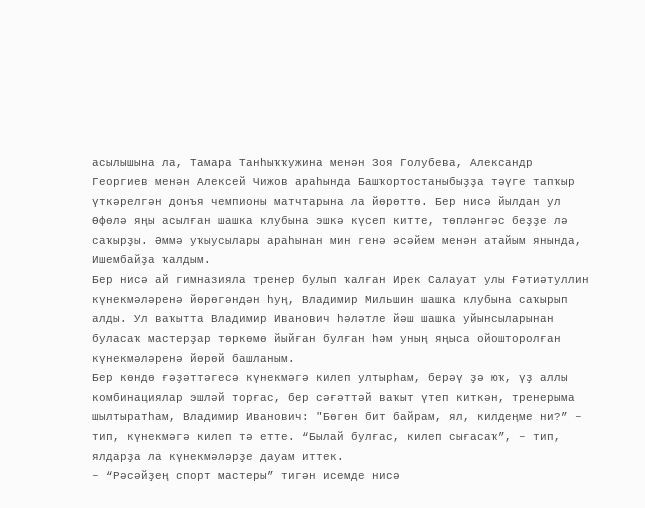асылышына ла, Тамара Танһыҡҡужина менән Зоя Голубева, Александр Георгиев менән Алексей Чижов араһында Башҡортостаныбыҙҙа тәүге тапҡыр үткәрелгән донъя чемпионы матчтарына ла йөрөттө. Бер нисә йылдан ул Өфөлә яңы асылған шашка клубына эшкә күсеп китте, төпләнгәс беҙҙе лә саҡырҙы. Әммә уҡыусылары араһынан мин генә әсәйем менән атайым янында, Ишембайҙа ҡалдым.
Бер нисә ай гимназияла тренер булып ҡалған Ирек Салауат улы Ғәтиәтуллин күнекмәләренә йөрөгәндән һуң, Владимир Мильшин шашка клубына саҡырып алды. Ул ваҡытта Владимир Иванович һәләтле йәш шашка уйынсыларынан буласаҡ мастерҙар төркөмө йыйған булған һәм уның яңыса ойошторолған күнекмәләренә йөрөй башланым.
Бер көндө ғәҙәттәгесә күнекмәгә килеп ултырһам, берәү ҙә юҡ, үҙ аллы комбинациялар эшләй торғас, бер сәғәттәй ваҡыт үтеп киткән, тренерыма шылтыратһам, Владимир Иванович: "Бөгөн бит байрам, ял, килдеңме ни?” – тип, күнекмәгә килеп тә етте. “Былай булғас, килеп сығасаҡ”, – тип, ялдарҙа ла күнекмәләрҙе дауам иттек.
– “Рәсәйҙең спорт мастеры” тигән исемде нисә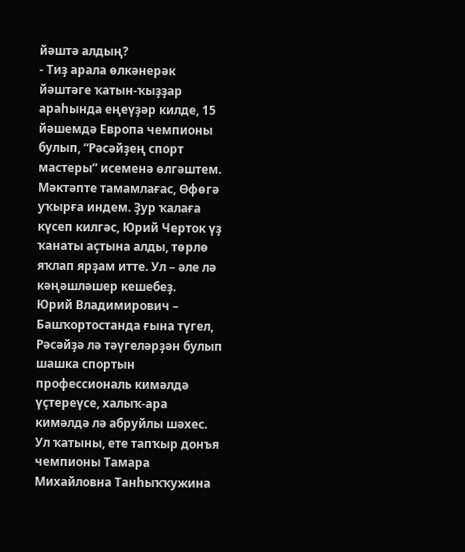йәштә алдың?
- Тиҙ арала өлкәнерәк йәштәге ҡатын-ҡыҙҙар араһында еңеүҙәр килде, 15 йәшемдә Европа чемпионы булып, “Рәсәйҙең спорт мастеры” исеменә өлгәштем. Мәктәпте тамамлағас, Өфөгә уҡырға индем. Ҙур ҡалаға күсеп килгәс, Юрий Черток үҙ ҡанаты аҫтына алды, төрлө яҡлап ярҙам итте. Ул – әле лә кәңәшләшер кешебеҙ.
Юрий Владимирович – Башҡортостанда ғына түгел, Рәсәйҙә лә тәүгеләрҙән булып шашка спортын профессиональ кимәлдә үҫтереүсе, халыҡ-ара кимәлдә лә абруйлы шәхес. Ул ҡатыны, ете тапҡыр донъя чемпионы Тамара Михайловна Танһыҡҡужина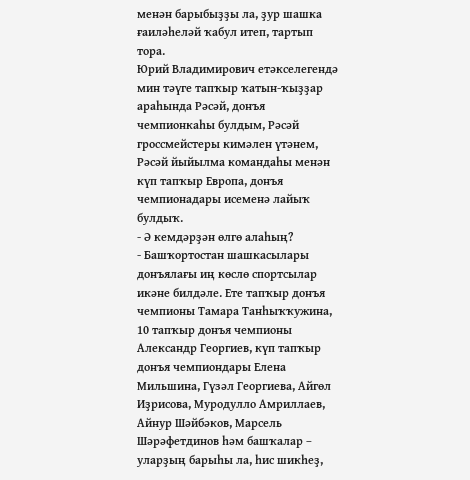менән барыбыҙҙы ла, ҙур шашка ғаиләһеләй ҡабул итеп, тартып тора.
Юрий Владимирович етәкселегендә мин тәүге тапҡыр ҡатын-ҡыҙҙар араһында Рәсәй, донъя чемпионкаһы булдым, Рәсәй гроссмейстеры кимәлен үтәнем, Рәсәй йыйылма командаһы менән күп тапҡыр Европа, донъя чемпионадары исеменә лайыҡ булдыҡ.
- Ә кемдәрҙән өлгө алаһың?
- Башҡортостан шашкасылары донъялағы иң көслө спортсылар икәне билдәле. Ете тапҡыр донъя чемпионы Тамара Танһыҡҡужина, 10 тапҡыр донъя чемпионы Александр Георгиев, күп тапҡыр донъя чемпиондары Елена Мильшина, Гүзәл Георгиева, Айгөл Иҙрисова, Муродулло Амриллаев, Айнур Шәйбәков, Марсель Шәрәфетдинов һәм башҡалар – уларҙың барыһы ла, һис шикһеҙ,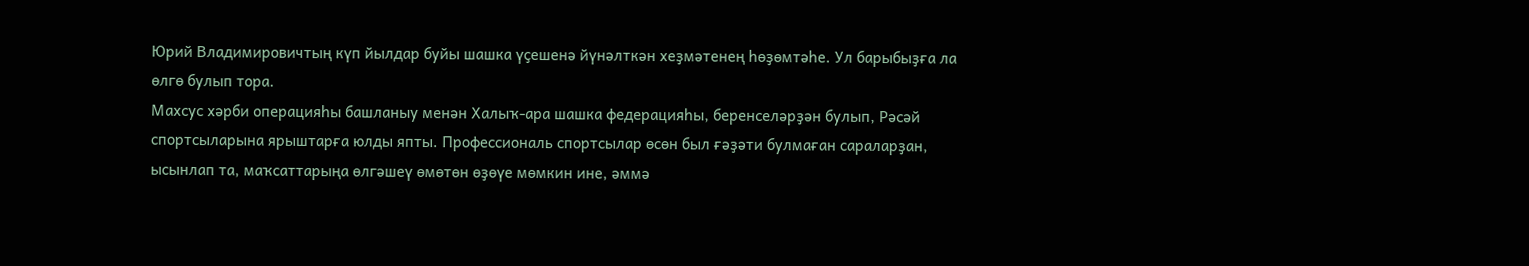Юрий Владимировичтың күп йылдар буйы шашка үҫешенә йүнәлткән хеҙмәтенең һөҙөмтәһе. Ул барыбыҙға ла өлгө булып тора.
Махсус хәрби операцияһы башланыу менән Халыҡ-ара шашка федерацияһы, беренселәрҙән булып, Рәсәй спортсыларына ярыштарға юлды япты. Профессиональ спортсылар өсөн был ғәҙәти булмаған сараларҙан, ысынлап та, маҡсаттарыңа өлгәшеү өмөтөн өҙөүе мөмкин ине, әммә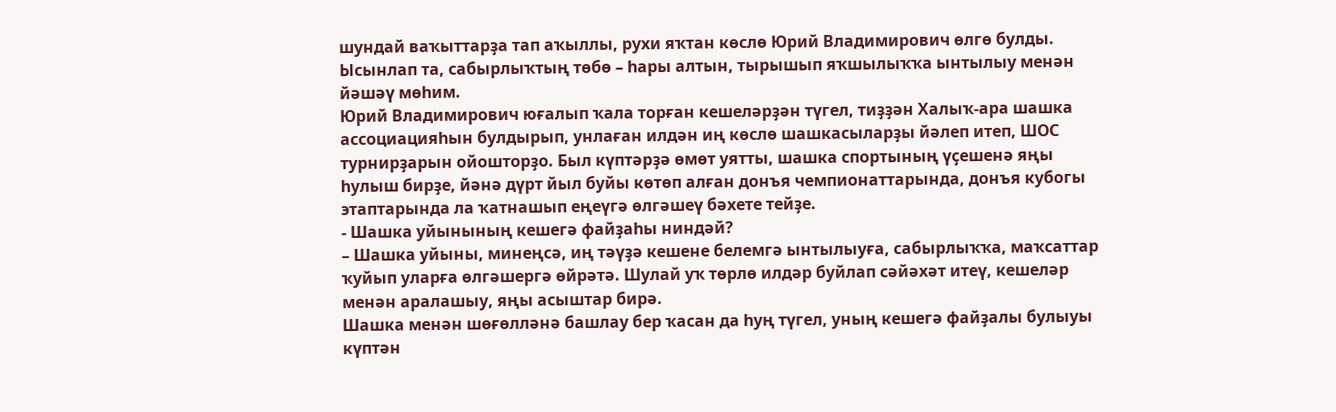шундай ваҡыттарҙа тап аҡыллы, рухи яҡтан көслө Юрий Владимирович өлгө булды. Ысынлап та, сабырлыҡтың төбө – һары алтын, тырышып яҡшылыҡҡа ынтылыу менән йәшәү мөһим.
Юрий Владимирович юғалып ҡала торған кешеләрҙән түгел, тиҙҙән Халыҡ-ара шашка ассоциацияһын булдырып, унлаған илдән иң көслө шашкасыларҙы йәлеп итеп, ШОС турнирҙарын ойошторҙо. Был күптәрҙә өмөт уятты, шашка спортының үҫешенә яңы һулыш бирҙе, йәнә дүрт йыл буйы көтөп алған донъя чемпионаттарында, донъя кубогы этаптарында ла ҡатнашып еңеүгә өлгәшеү бәхете тейҙе.
- Шашка уйынының кешегә файҙаһы ниндәй?
– Шашка уйыны, минеңсә, иң тәүҙә кешене белемгә ынтылыуға, сабырлыҡҡа, маҡсаттар ҡуйып уларға өлгәшергә өйрәтә. Шулай уҡ төрлө илдәр буйлап сәйәхәт итеү, кешеләр менән аралашыу, яңы асыштар бирә.
Шашка менән шөғөлләнә башлау бер ҡасан да һуң түгел, уның кешегә файҙалы булыуы күптән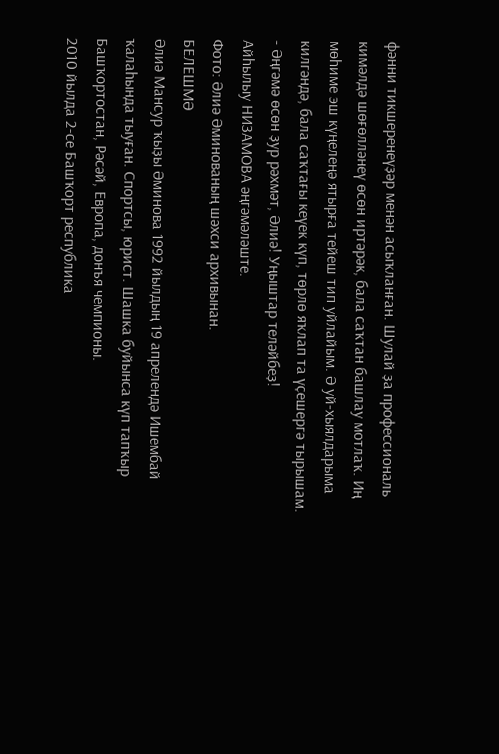фәнни тикшеренеүҙәр менән асыҡланған. Шулай ҙа профессиональ кимәлдә шөғөлләнеү өсөн иртәрәк, бала саҡтан башлау мотлаҡ. Иң мөһиме эш күңелеңә ятырға тейеш тип уйлайым. Ә уй-хыялдарыма килгәндә, бала саҡтағы кеүек күп, төрлө яҡлап та үҫешергә тырышам.
- Әңгәмә өсөн ҙур рәхмәт, Әлиә! Уңыштар теләйбеҙ!
Айһылыу НИЗАМОВА әңгәмәләште.
Фото: Әлиә Әминованың шәхси архивынан.
БЕЛЕШМӘ
Әлиә Мансур ҡыҙы Әминова 1992 йылдың 19 апрелендә Ишембай ҡалаһында тыуған. Спортсы, юрист. Шашка буйынса күп тапҡыр Башҡортостан, Рәсәй, Европа, донъя чемпионы.
2010 йылда 2-се Башҡорт республика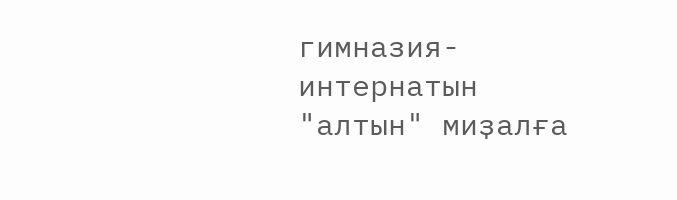гимназия-интернатын "алтын" миҙалға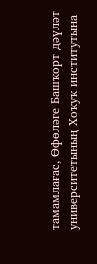тамамлағас, Өфөләге Башҡорт дәүләт университетының Хоҡуҡ институтына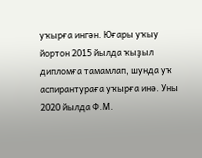уҡырға ингән. Юғары уҡыу йортон 2015 йылда ҡыҙыл дипломға тамамлап, шунда уҡ аспирантураға уҡырға инә. Уны 2020 йылда Ф.М.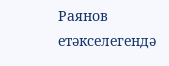Раянов етәкселегендә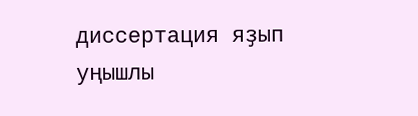диссертация яҙып уңышлы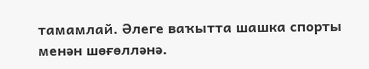тамамлай. Әлеге ваҡытта шашка спорты менән шөғөлләнә.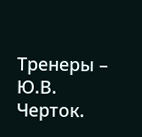Тренеры – Ю.В. Черток.